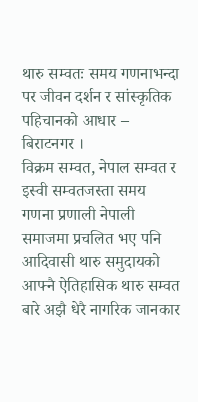थारु सम्वतः समय गणनाभन्दा पर जीवन दर्शन र सांस्कृतिक पहिचानको आधार –
बिराटनगर ।
विक्रम सम्वत, नेपाल सम्वत र इस्वी सम्वतजस्ता समय गणना प्रणाली नेपाली समाजमा प्रचलित भए पनि आदिवासी थारु समुदायको आफ्नै ऐतिहासिक थारु सम्वत बारे अझै धेरै नागरिक जानकार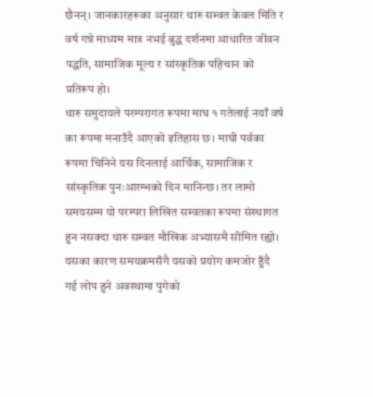छैनन्। जानकारहरूका अनुसार थारु सम्वत केवल मिति र वर्ष गन्ने माध्यम मात्र नभई बुद्ध दर्शनमा आधारित जीवन पद्धति, सामाजिक मूल्य र सांस्कृतिक पहिचान को प्रतिरूप हो।
थारु समुदायले परम्परागत रूपमा माघ १ गतेलाई नयाँ वर्ष का रूपमा मनाउँदै आएको इतिहास छ। माघी पर्वका रूपमा चिनिने यस दिनलाई आर्थिक, सामाजिक र सांस्कृतिक पुनःआरम्भको दिन मानिन्छ। तर लामो समयसम्म यो परम्परा लिखित सम्वतका रूपमा संस्थागत हुन नसक्दा थारु सम्वत मौखिक अभ्यासमै सीमित रह्यो। यसका कारण समयक्रमसँगै यसको प्रयोग कमजोर हुँदै गई लोप हुने अवस्थामा पुगेको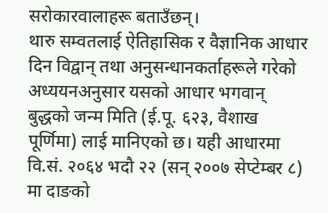सरोकारवालाहरू बताउँछन्।
थारु सम्वतलाई ऐतिहासिक र वैज्ञानिक आधार दिन विद्वान् तथा अनुसन्धानकर्ताहरूले गरेको अध्ययनअनुसार यसको आधार भगवान् बुद्धको जन्म मिति (ई.पू. ६२३, वैशाख पूर्णिमा) लाई मानिएको छ। यही आधारमा वि.सं. २०६४ भदौ २२ (सन् २००७ सेप्टेम्बर ८) मा दाङको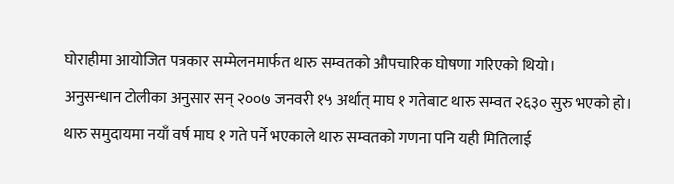घोराहीमा आयोजित पत्रकार सम्मेलनमार्फत थारु सम्वतको औपचारिक घोषणा गरिएको थियो।
अनुसन्धान टोलीका अनुसार सन् २००७ जनवरी १५ अर्थात् माघ १ गतेबाट थारु सम्वत २६३० सुरु भएको हो। थारु समुदायमा नयाँ वर्ष माघ १ गते पर्ने भएकाले थारु सम्वतको गणना पनि यही मितिलाई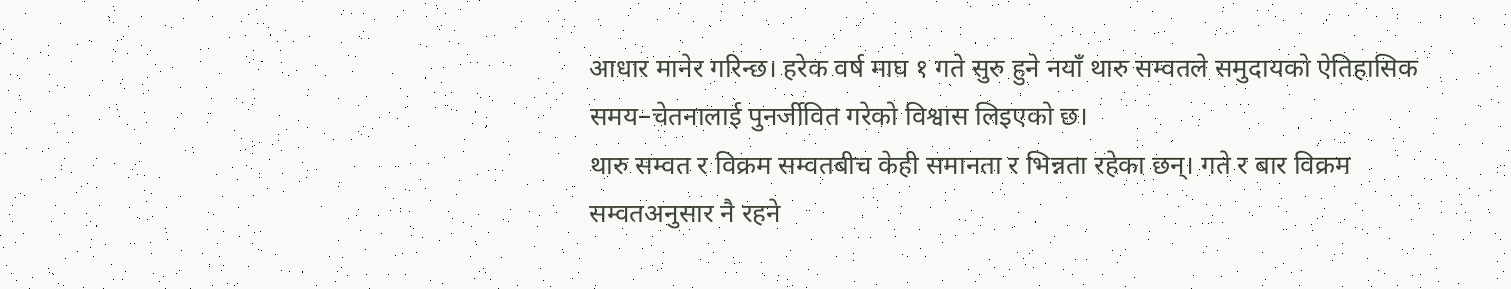आधार मानेर गरिन्छ। हरेक वर्ष माघ १ गते सुरु हुने नयाँ थारु सम्वतले समुदायको ऐतिहासिक समय–चेतनालाई पुनर्जीवित गरेको विश्वास लिइएको छ।
थारु सम्वत र विक्रम सम्वतबीच केही समानता र भिन्नता रहेका छन्। गते र बार विक्रम सम्वतअनुसार नै रहने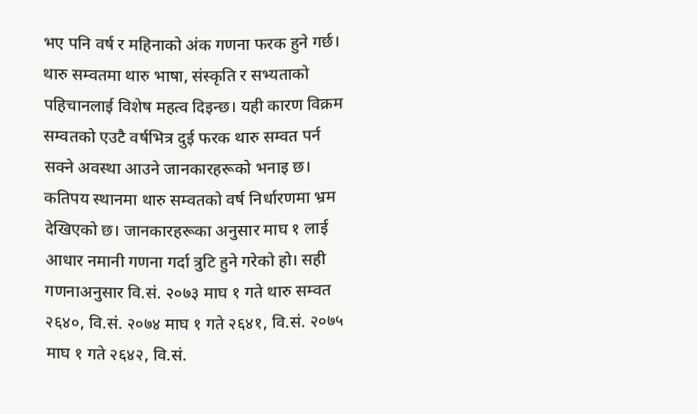भए पनि वर्ष र महिनाको अंक गणना फरक हुने गर्छ। थारु सम्वतमा थारु भाषा, संस्कृति र सभ्यताको पहिचानलाई विशेष महत्व दिइन्छ। यही कारण विक्रम सम्वतको एउटै वर्षभित्र दुई फरक थारु सम्वत पर्न सक्ने अवस्था आउने जानकारहरूको भनाइ छ।
कतिपय स्थानमा थारु सम्वतको वर्ष निर्धारणमा भ्रम देखिएको छ। जानकारहरूका अनुसार माघ १ लाई आधार नमानी गणना गर्दा त्रुटि हुने गरेको हो। सही गणनाअनुसार वि.सं. २०७३ माघ १ गते थारु सम्वत २६४०, वि.सं. २०७४ माघ १ गते २६४१, वि.सं. २०७५ माघ १ गते २६४२, वि.सं.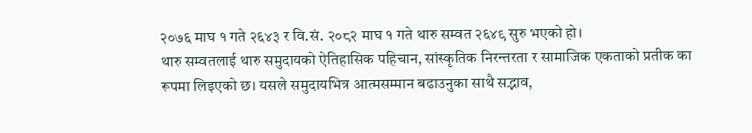२०७६ माघ १ गते २६४३ र वि.सं. २०८२ माघ १ गते थारु सम्वत २६४९ सुरु भएको हो।
थारु सम्वतलाई थारु समुदायको ऐतिहासिक पहिचान, सांस्कृतिक निरन्तरता र सामाजिक एकताको प्रतीक का रूपमा लिइएको छ। यसले समुदायभित्र आत्मसम्मान बढाउनुका साथै सद्भाव,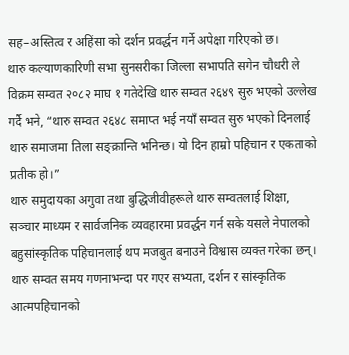सह–अस्तित्व र अहिंसा को दर्शन प्रवर्द्धन गर्ने अपेक्षा गरिएको छ।
थारु कल्याणकारिणी सभा सुनसरीका जिल्ला सभापति सगेन चौधरी ले विक्रम सम्वत २०८२ माघ १ गतेदेखि थारु सम्वत २६४९ सुरु भएको उल्लेख गर्दै भने, “थारु सम्वत २६४८ समाप्त भई नयाँ सम्वत सुरु भएको दिनलाई थारु समाजमा तिला सङ्क्रान्ति भनिन्छ। यो दिन हाम्रो पहिचान र एकताको प्रतीक हो।”
थारु समुदायका अगुवा तथा बुद्धिजीवीहरूले थारु सम्वतलाई शिक्षा, सञ्चार माध्यम र सार्वजनिक व्यवहारमा प्रवर्द्धन गर्न सके यसले नेपालको बहुसांस्कृतिक पहिचानलाई थप मजबुत बनाउने विश्वास व्यक्त गरेका छन्। थारु सम्वत समय गणनाभन्दा पर गएर सभ्यता, दर्शन र सांस्कृतिक आत्मपहिचानको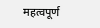महत्वपूर्ण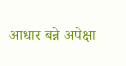आधार बन्ने अपेक्षा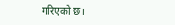गरिएको छ।